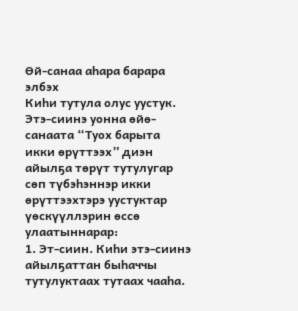Өй-санаа аһара барара элбэх
Киһи тутула олус уустук. Этэ-сиинэ уонна өйө-санаата “Туох барыта икки өрүттээх” диэн айылҕа төрүт тутулугар сөп түбэһэннэр икки өрүттээхтэрэ уустуктар үөскүүллэрин өссө улаатыннарар:
1. Эт-сиин. Киһи этэ-сиинэ айылҕаттан быһаччы тутулуктаах тутаах чааһа.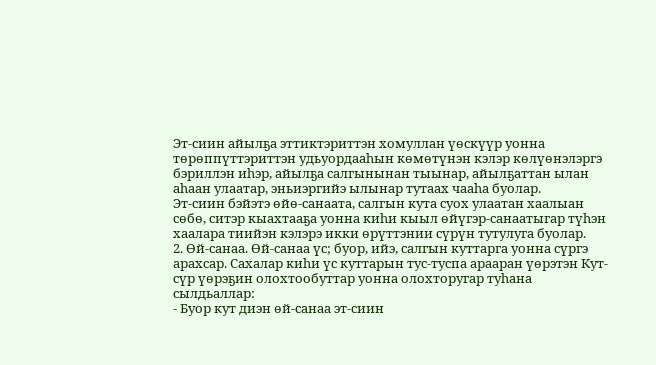Эт-сиин айылҕа эттиктэриттэн хомуллан үөскүүр уонна төрөппүттэриттэн удьуордааһын көмөтүнэн кэлэр көлүөнэлэргэ бэриллэн иһэр, айылҕа салгынынан тыынар, айылҕаттан ылан аһаан улаатар, эньиэргийэ ылынар тутаах чааһа буолар.
Эт-сиин бэйэтэ өйө-санаата, салгын кута суох улаатан хаалыан сөбө, ситэр кыахтааҕа уонна киһи кыыл өйүгэр-санаатыгар түһэн хаалара тиийэн кэлэрэ икки өрүттэнии сүрүн тутулуга буолар.
2. Өй-санаа. Өй-санаа үс; буор, ийэ, салгын куттарга уонна сүргэ арахсар. Сахалар киһи үс куттарын тус-туспа арааран үөрэтэн Кут-сүр үөрэҕин олохтообуттар уонна олохторугар туһана сылдьаллар:
- Буор кут диэн өй-санаа эт-сиин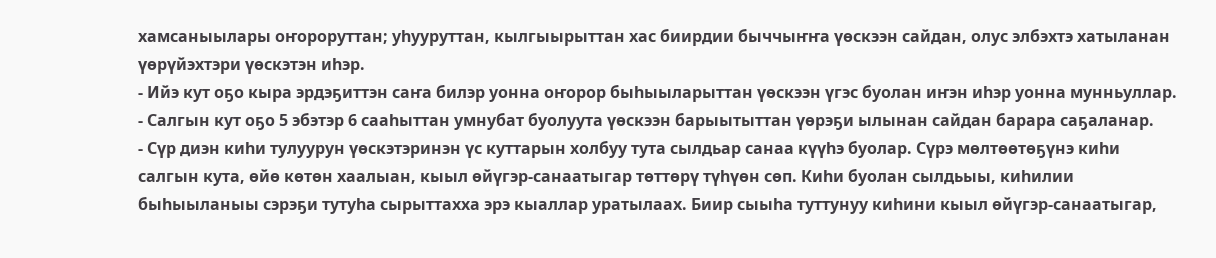хамсаныылары оҥороруттан; уһууруттан, кылгыырыттан хас биирдии быччыҥҥа үөскээн сайдан, олус элбэхтэ хатыланан үөрүйэхтэри үөскэтэн иһэр.
- Ийэ кут оҕо кыра эрдэҕиттэн саҥа билэр уонна оҥорор быһыыларыттан үөскээн үгэс буолан иҥэн иһэр уонна мунньуллар.
- Салгын кут оҕо 5 эбэтэр 6 сааһыттан умнубат буолуута үөскээн барыытыттан үөрэҕи ылынан сайдан барара саҕаланар.
- Сүр диэн киһи тулуурун үөскэтэринэн үс куттарын холбуу тута сылдьар санаа күүһэ буолар. Сүрэ мөлтөөтөҕүнэ киһи салгын кута, өйө көтөн хаалыан, кыыл өйүгэр-санаатыгар төттөрү түһүөн сөп. Киһи буолан сылдьыы, киһилии быһыыланыы сэрэҕи тутуһа сырыттахха эрэ кыаллар уратылаах. Биир сыыһа туттунуу киһини кыыл өйүгэр-санаатыгар,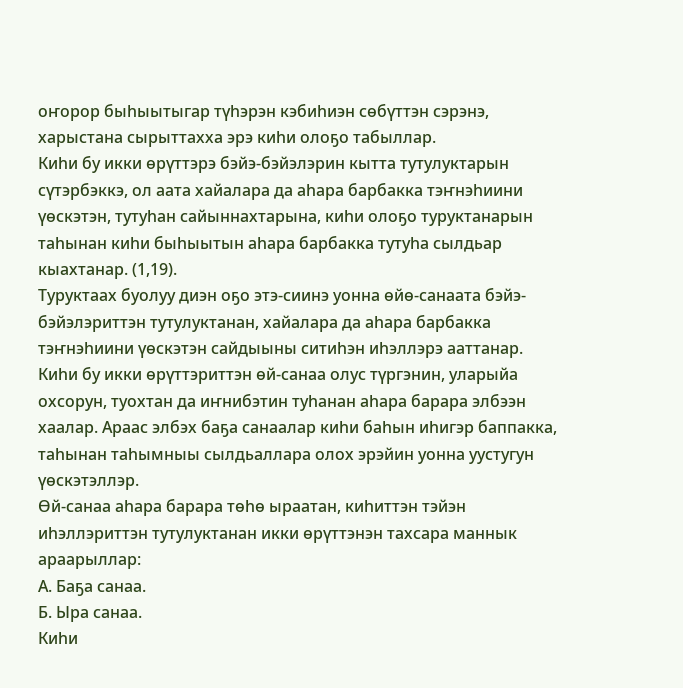оҥорор быһыытыгар түһэрэн кэбиһиэн сөбүттэн сэрэнэ, харыстана сырыттахха эрэ киһи олоҕо табыллар.
Киһи бу икки өрүттэрэ бэйэ-бэйэлэрин кытта тутулуктарын сүтэрбэккэ, ол аата хайалара да аһара барбакка тэҥнэһиини үөскэтэн, тутуһан сайыннахтарына, киһи олоҕо туруктанарын таһынан киһи быһыытын аһара барбакка тутуһа сылдьар кыахтанар. (1,19).
Туруктаах буолуу диэн оҕо этэ-сиинэ уонна өйө-санаата бэйэ-бэйэлэриттэн тутулуктанан, хайалара да аһара барбакка тэҥнэһиини үөскэтэн сайдыыны ситиһэн иһэллэрэ ааттанар.
Киһи бу икки өрүттэриттэн өй-санаа олус түргэнин, уларыйа охсорун, туохтан да иҥнибэтин туһанан аһара барара элбээн хаалар. Араас элбэх баҕа санаалар киһи баһын иһигэр баппакка, таһынан таһымныы сылдьаллара олох эрэйин уонна уустугун үөскэтэллэр.
Өй-санаа аһара барара төһө ыраатан, киһиттэн тэйэн иһэллэриттэн тутулуктанан икки өрүттэнэн тахсара маннык араарыллар:
А. Баҕа санаа.
Б. Ыра санаа.
Киһи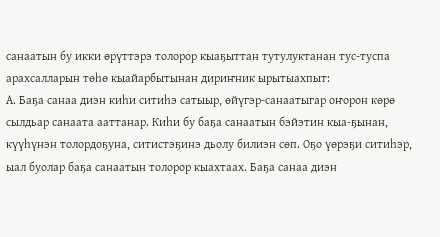санаатын бу икки өрүттэрэ толорор кыаҕыттан тутулуктанан тус-туспа арахсалларын төһө кыайарбытынан дириҥник ырытыахпыт:
А. Баҕа санаа диэн киһи ситиһэ сатыыр, өйүгэр-санаатыгар оҥорон көрө сылдьар санаата ааттанар. Киһи бу баҕа санаатын бэйэтин кыа-ҕынан, күүһүнэн толордоҕуна, ситистэҕинэ дьолу билиэн сөп. Оҕо үөрэҕи ситиһэр, ыал буолар баҕа санаатын толорор кыахтаах. Баҕа санаа диэн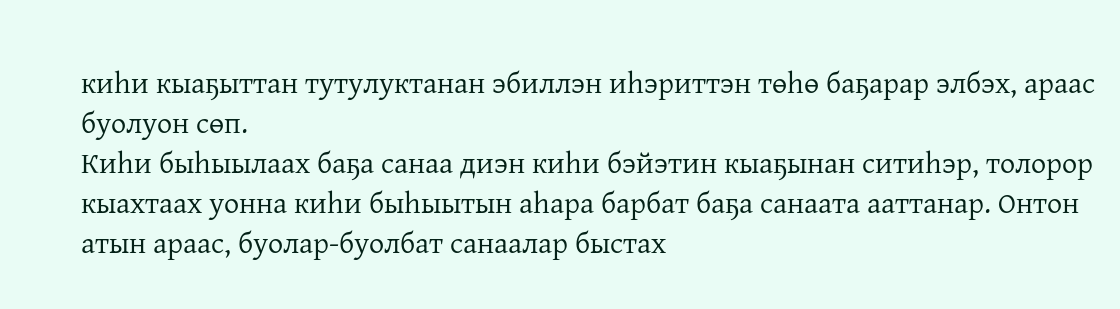киһи кыаҕыттан тутулуктанан эбиллэн иһэриттэн төһө баҕарар элбэх, араас буолуон сөп.
Киһи быһыылаах баҕа санаа диэн киһи бэйэтин кыаҕынан ситиһэр, толорор кыахтаах уонна киһи быһыытын аһара барбат баҕа санаата ааттанар. Онтон атын араас, буолар-буолбат санаалар быстах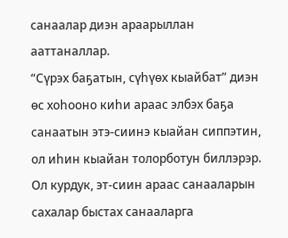санаалар диэн араарыллан ааттаналлар.
“Сүрэх баҕатын, сүһүөх кыайбат” диэн өс хоһооно киһи араас элбэх баҕа санаатын этэ-сиинэ кыайан сиппэтин, ол иһин кыайан толорботун биллэрэр. Ол курдук, эт-сиин араас санааларын сахалар быстах санааларга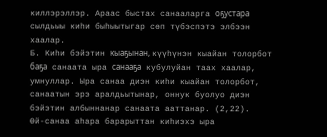киллэрэллэр. Араас быстах санааларга оҕустара сылдьыы киһи быһыытыгар сөп түбэспэтэ элбээн хаалар.
Б. Киһи бэйэтин кыаҕынан, күүһүнэн кыайан толорбот баҕа санаата ыра санааҕа кубулуйан таах хаалар, умнуллар. Ыра санаа диэн киһи кыайан толорбот, санаатын эрэ аралдьытынар, оннук буолуо диэн бэйэтин албыннанар санаата ааттанар. (2,22).
Өй-санаа аһара барарыттан киһиэхэ ыра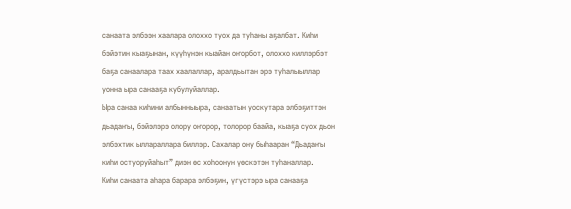санаата элбээн хаалара олоххо туох да туһаны аҕалбат. Киһи бэйэтин кыаҕынан, күүһүнэн кыайан оҥорбот, олоххо киллэрбэт баҕа санаалара таах хаалаллар, аралдьытан эрэ туһалыыллар уонна ыра санааҕа кубулуйаллар.
Ыра санаа киһини албынныыра, санаатын уоскутара элбэҕиттэн дьадаҥы, бэйэлэрэ олору оҥорор, толорор баайа, кыаҕа суох дьон элбэхтик ыллараллара биллэр. Сахалар ону быһааран “Дьадаҥы киһи остуоруйаһыт” диэн өс хоһоонун үөскэтэн туһаналлар.
Киһи санаата аһара барара элбэҕин, үгүстэрэ ыра санааҕа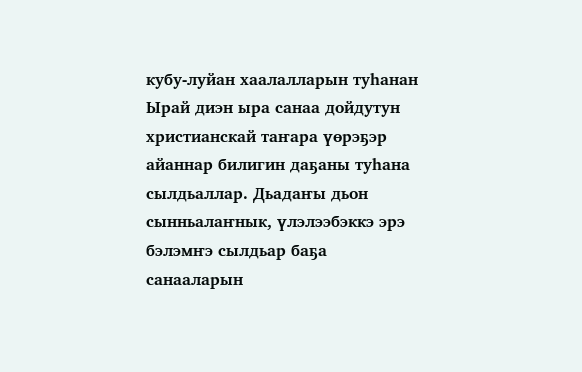кубу-луйан хаалалларын туһанан Ырай диэн ыра санаа дойдутун христианскай таҥара үөрэҕэр айаннар билигин даҕаны туһана сылдьаллар. Дьадаҥы дьон сынньалаҥнык, үлэлээбэккэ эрэ бэлэмҥэ сылдьар баҕа санааларын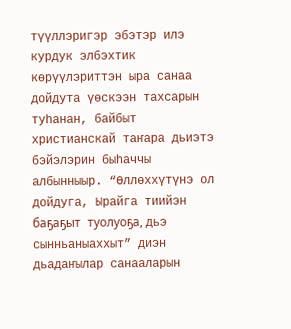түүллэригэр эбэтэр илэ курдук элбэхтик көрүүлэриттэн ыра санаа дойдута үөскээн тахсарын туһанан, байбыт христианскай таҥара дьиэтэ бэйэлэрин быһаччы албынныыр. “Өллөххүтүнэ ол дойдуга, Ырайга тиийэн баҕаҕыт туолуоҕа, дьэ сынньаныаххыт” диэн дьадаҥылар санааларын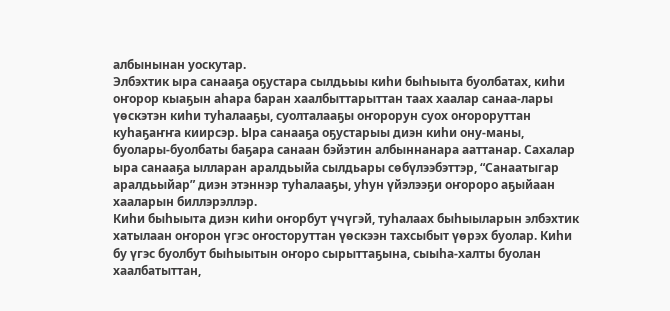албынынан уоскутар.
Элбэхтик ыра санааҕа оҕустара сылдьыы киһи быһыыта буолбатах, киһи оҥорор кыаҕын аһара баран хаалбыттарыттан таах хаалар санаа-лары үөскэтэн киһи туһалааҕы, суолталааҕы оҥорорун суох оҥороруттан куһаҕаҥҥа киирсэр. Ыра санааҕа оҕустарыы диэн киһи ону-маны, буолары-буолбаты баҕара санаан бэйэтин албыннанара ааттанар. Сахалар ыра санааҕа ылларан аралдьыйа сылдьары сөбүлээбэттэр, “Санаатыгар аралдьыйар” диэн этэннэр туһалааҕы, уһун үйэлээҕи оҥороро аҕыйаан хааларын биллэрэллэр.
Киһи быһыыта диэн киһи оҥорбут үчүгэй, туһалаах быһыыларын элбэхтик хатылаан оҥорон үгэс оҥосторуттан үөскээн тахсыбыт үөрэх буолар. Киһи бу үгэс буолбут быһыытын оҥоро сырыттаҕына, сыыһа-халты буолан хаалбатыттан,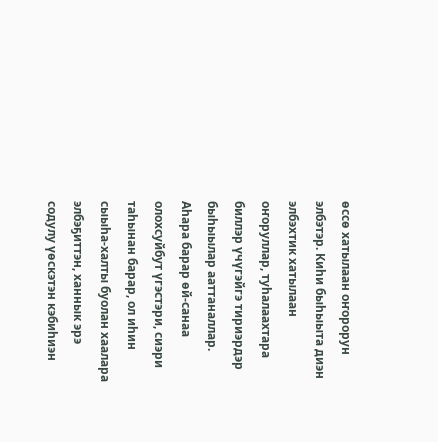өссө хатылаан оҥорорун элбэтэр. Киһи быһыыта диэн элбэхтик хатылаан оҥоруллар, туһалаахтара биллэр үчүгэйгэ тириэрдэр быһыылар ааттаналлар.
Аһара барар өй-санаа олохсуйбут үгэстэри, сиэри таһынан барар, ол иһин сыыһа-халты буолан хаалара элбэҕиттэн, ханнык эрэ содулу үөскэтэн кэбиһиэн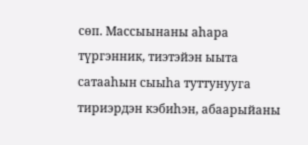сөп. Массыынаны аһара түргэнник, тиэтэйэн ыыта сатааһын сыыһа туттунууга тириэрдэн кэбиһэн, абаарыйаны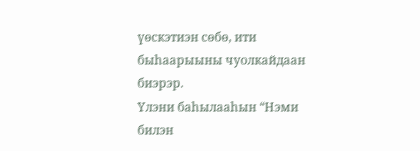үөскэтиэн сөбө, ити быһаарыыны чуолкайдаан биэрэр.
Үлэни баһылааһын “Нэми билэн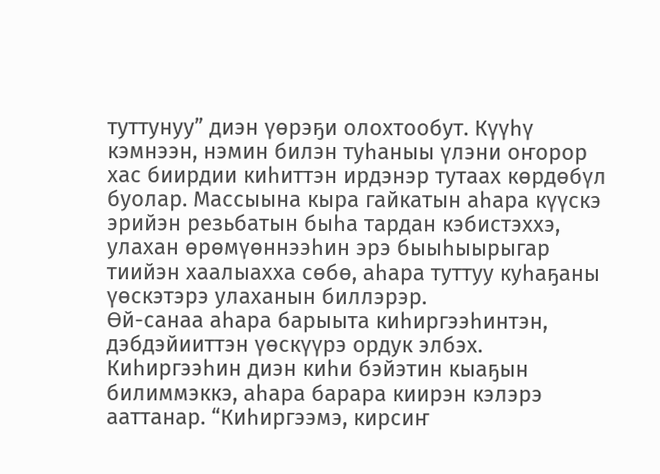туттунуу” диэн үөрэҕи олохтообут. Күүһү кэмнээн, нэмин билэн туһаныы үлэни оҥорор хас биирдии киһиттэн ирдэнэр тутаах көрдөбүл буолар. Массыына кыра гайкатын аһара күүскэ эрийэн резьбатын быһа тардан кэбистэххэ, улахан өрөмүөннээһин эрэ быыһыырыгар тиийэн хаалыахха сөбө, аһара туттуу куһаҕаны үөскэтэрэ улаханын биллэрэр.
Өй-санаа аһара барыыта киһиргээһинтэн, дэбдэйииттэн үөскүүрэ ордук элбэх. Киһиргээһин диэн киһи бэйэтин кыаҕын билиммэккэ, аһара барара киирэн кэлэрэ ааттанар. “Киһиргээмэ, кирсиҥ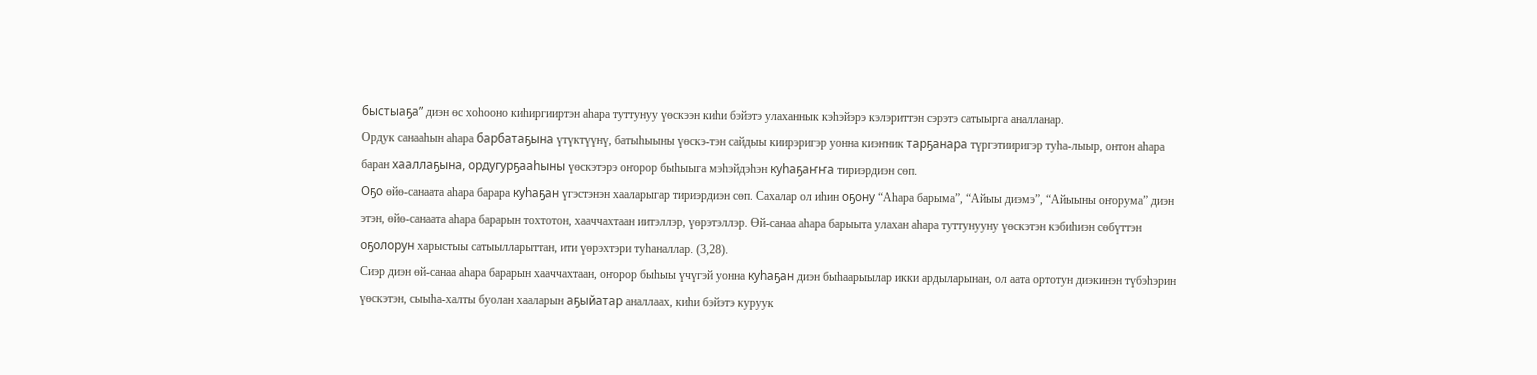быстыаҕа” диэн өс хоһооно киһиргииртэн аһара туттунуу үөскээн киһи бэйэтэ улаханнык кэһэйэрэ кэлэриттэн сэрэтэ сатыырга аналланар.
Ордук санааһын аһара барбатаҕына үтүктүүнү, батыһыыны үөскэ-тэн сайдыы киирэригэр уонна киэҥник тарҕанара түргэтииригэр туһа-лыыр, онтон аһара баран хааллаҕына, ордугурҕааһыны үөскэтэрэ оҥорор быһыыга мэһэйдэһэн куһаҕаҥҥа тириэрдиэн сөп.
Оҕо өйө-санаата аһара барара куһаҕан үгэстэнэн хааларыгар тириэрдиэн сөп. Сахалар ол иһин оҕону “Аһара барыма”, “Айыы диэмэ”, “Айыыны оҥорума” диэн этэн, өйө-санаата аһара барарын тохтотон, хааччахтаан иитэллэр, үөрэтэллэр. Өй-санаа аһара барыыта улахан аһара туттунууну үөскэтэн кэбиһиэн сөбүттэн оҕолорун харыстыы сатыылларыттан, ити үөрэхтэри туһаналлар. (3,28).
Сиэр диэн өй-санаа аһара барарын хааччахтаан, оҥорор быһыы үчүгэй уонна куһаҕан диэн быһаарыылар икки ардыларынан, ол аата ортотун диэкинэн түбэһэрин үөскэтэн, сыыһа-халты буолан хааларын аҕыйатар аналлаах, киһи бэйэтэ куруук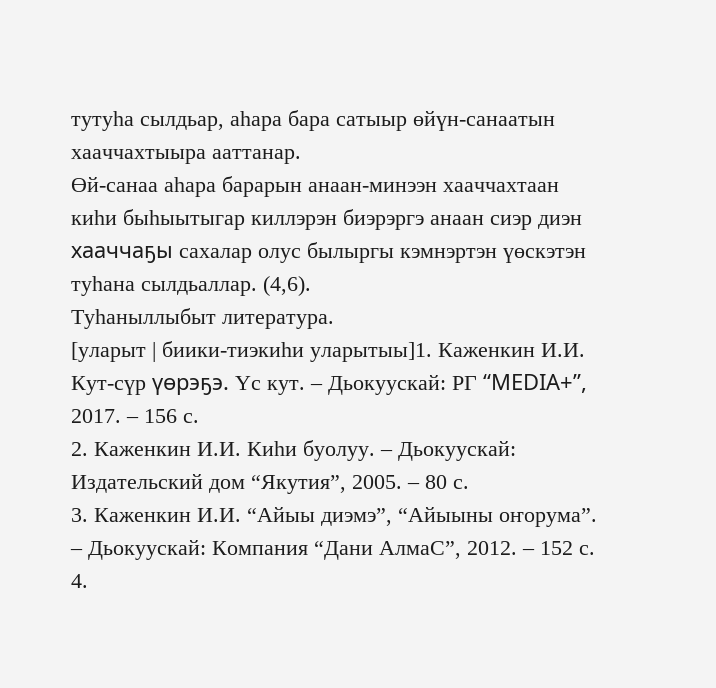тутуһа сылдьар, аһара бара сатыыр өйүн-санаатын хааччахтыыра ааттанар.
Өй-санаа аһара барарын анаан-минээн хааччахтаан киһи быһыытыгар киллэрэн биэрэргэ анаан сиэр диэн хааччаҕы сахалар олус былыргы кэмнэртэн үөскэтэн туһана сылдьаллар. (4,6).
Туһаныллыбыт литература.
[уларыт | биики-тиэкиһи уларытыы]1. Каженкин И.И. Кут-сүр үөрэҕэ. Үс кут. – Дьокуускай: РГ “MEDIA+”, 2017. – 156 с.
2. Каженкин И.И. Киһи буолуу. – Дьокуускай: Издательский дом “Якутия”, 2005. – 80 с.
3. Каженкин И.И. “Айыы диэмэ”, “Айыыны оҥорума”. – Дьокуускай: Компания “Дани АлмаС”, 2012. – 152 с.
4.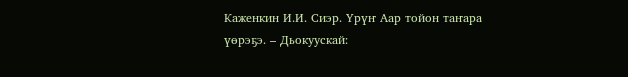Каженкин И.И. Сиэр. Үрүҥ Аар тойон таҥара үөрэҕэ. – Дьокуускай: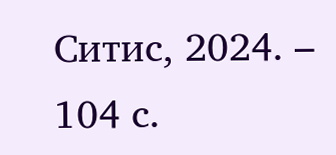Ситис, 2024. – 104 с.